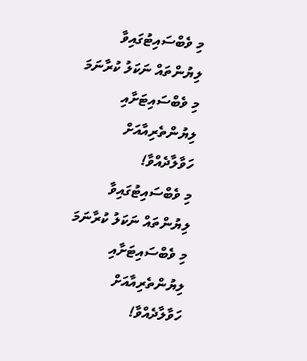މި ވެބްސައިޓުގައިވާ ލިޔުންތައް ނަކަލު ކުރާނަމަ މި ވެބްސައިޓަށާއި ލިޔުންތެރިއާއަށް ހަވާލާދެއްވާ!
މި ވެބްސައިޓުގައިވާ ލިޔުންތައް ނަކަލު ކުރާނަމަ މި ވެބްސައިޓަށާއި ލިޔުންތެރިއާއަށް ހަވާލާދެއްވާ!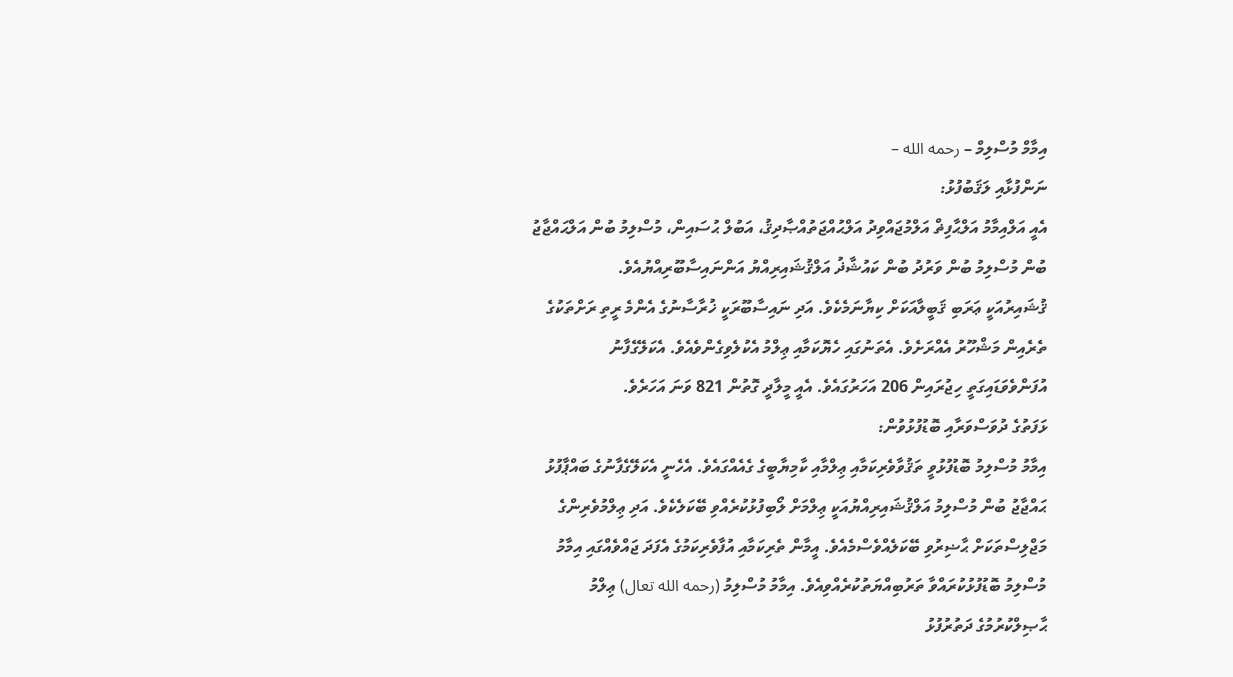އިމާމް މުސްލިމް – رحمه الله –
ނަންފުޅާއި ލަޤަބުފުޅު:
އެއީ އަލްއިމާމު އަލްޙާފިޡް އަލްމުޖައްވިދު އަލްޙުއްޖަތުއްޞާދިޤު، އަބުލް ޙުސައިން، މުސްލިމު ބުން އަލްޙައްޖާޖު ބުން މުސްލިމު ބުން ވަރުދު ބުން ކައުޝާޛު އަލްޤުޝައިރިއްޔު އަންނައިސާބޫރިއްޔުއެވެ.
ޤުޝައިރުއަކީ ޢަރަބި ޤަބީލާއަކަށް ކިޔާނަމެކެވެ. އަދި ނައިސާބޫރަކީ ޚުރާސާނުގެ އެންމެ ރީތި ރަށްތަކުގެ ތެރެއިން މަޝްހޫރު އެއްރަށެވެ. އެތަނުގައި ހެޔޮކަމާއި ޢިލްމު އެކުލެވިގެންވެއެވެ. އެކަލޭގެފާނު އުފަންވެވަޑައިގަތީ ހިޖުރައިން 206 އަހަރުގައެވެ. އެއީ މީލާދީ ގޮތުން 821 ވަނަ އަހަރެވެ.
ޅަފަތުގެ ދުވަސްވަރާއި ބޮޑުފުޅުވުން:
އިމާމު މުސްލިމު ބޮޑުފުޅުވީ ތަޤުވާވެރިކަމާއި ޢިލްމާއި ކާމިޔާބީގެ ގެއެއްގައެވެ. އެހެނީ އެކަލޭގެފާނުގެ ބައްޕާފުޅު ޙައްޖާޖު ބުން މުސްލިމު އަލްޤުޝައިރިއްޔުއަކީ ޢިލްމަށް ލޯބިފުޅުކުރެއްވި ބޭކަލެކެވެ. އަދި ޢިލްމުވެރިންގެ މަޖްލިސްތަކަށް ޙާޟިރުވި ބޭކަލެއްވެސްމެއެވެ. އީމާން ތެރިކަމާއި އުފާވެރިކަމުގެ އެފަދަ ޖައްވެއްގައި އިމާމު މުސްލިމު ބޮޑުފުޅުކުރައްވާ ތަރުބިއްޔަތުކުރެއްވިއެވެ. އިމާމު މުސްލިމު (رحمه الله تعال) ޢިލްމު ޙާޞިލްކުރުމުގެ ދަތުރުފުޅު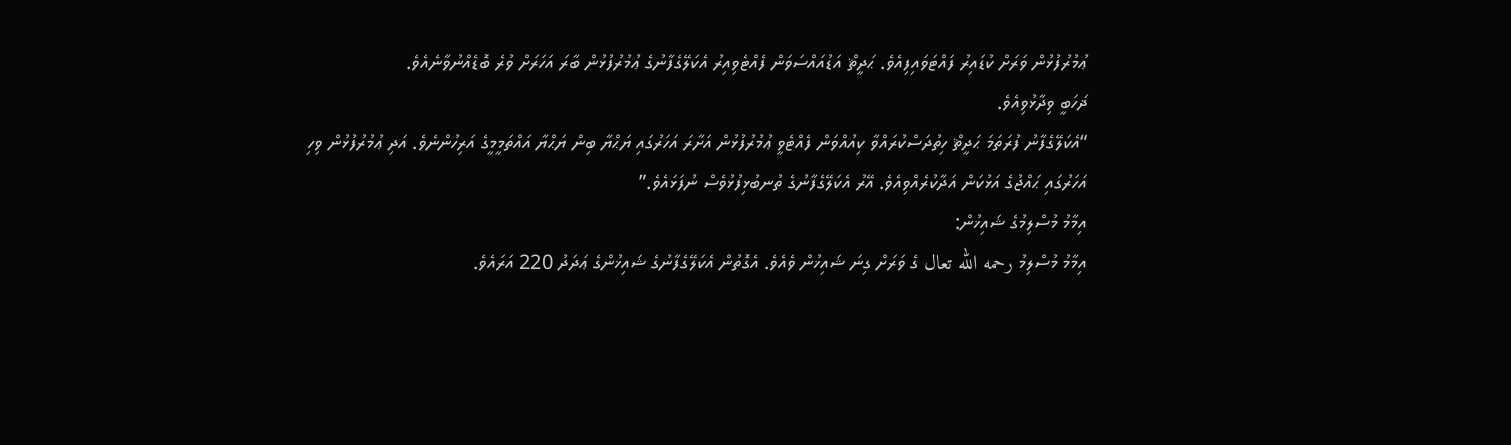ޢުމުރުފުޅުން ވަރަށް ކުޑައިރު ފައްޓަވައިފިއެވެ. ޙަދީޘް އަޑުއައްސަވަން ފެއްޓެވިއިރު އެކަލޭގެފާނުގެ ޢުމުރުފުޅުން ބާރަ އަހަރަށް ވުރެ ބޮޑެއްނުވާނެއެވެ.
ޛަހަބީ ވިދާޅުވިއެވެ.
“އެކަލޭގެފާނު ފުރަތަމަ ޙަދީޘް ހިތުދަސްކުރައްވާ ކިއުއްވަން ފެއްޓެވީ ޢުމުރުފުޅުން އަށާރަ އަހަރުގައި ޔަޙްޔާ ބިން ޔަޙްޔާ އައްތަމީމީގެ އަރިހުންނެވެ. އަދި ޢުމުރުފުޅުން ވިހި އަހަރުގައި ޙައްޖުގެ އަޅުކަން އަދާކުރެއްވިއެވެ. އޭރު އެކަލޭގެފާނުގެ ތުނބުޅިފުޅުވެސް ނުފަޅައެވެ.”
އިމާމު މުސްލިމުގެ ޝައިޚުން:
އިމާމު މުސްލިމު رحمه الله تعال ގެ ވަރަށް ގިނަ ޝައިޚުން ވެއެވެ. އެގޮތުން އެކަލޭގެފާނުގެ ޝައިޚުންގެ ޢަދަދު 220 އަރައެވެ.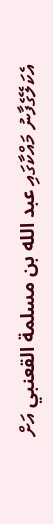އެކަލޭގެފާނު މައްކާގައި عبد الله بن مسلمة القعنبي އަށް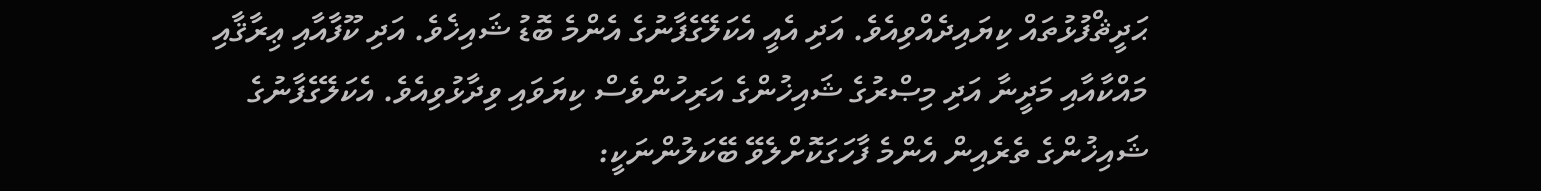ޙަދީޘްފުޅުތައް ކިޔައިދެއްވިއެވެ. އަދި އެއީ އެކަލޭގެފާނުގެ އެންމެ ބޮޑު ޝައިޚެވެ. އަދި ކޫފާއާއި ޢިރާޤާއި މައްކާއާއި މަދީނާ އަދި މިޞްރުގެ ޝައިޚުންގެ އަރިހުންވެސް ކިޔަވައި ވިދާޅުވިއެވެ. އެކަލޭގެފާނުގެ ޝައިޚުންގެ ތެރެއިން އެންމެ ފާހަގަކޮށްލެވޭ ބޭކަލުންނަކީ: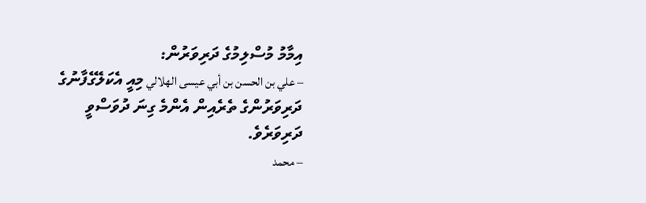އިމާމު މުސްލިމުގެ ދަރިވަރުން:
– علي بن الحسن بن أبي عيسى الهلالي މިއީ އެކަލޭގެފާނުގެ ދަރިވަރުންގެ ތެރެއިން އެންމެ ގިނަ ދުވަސްވީ ދަރިވަރެވެ.
– محمد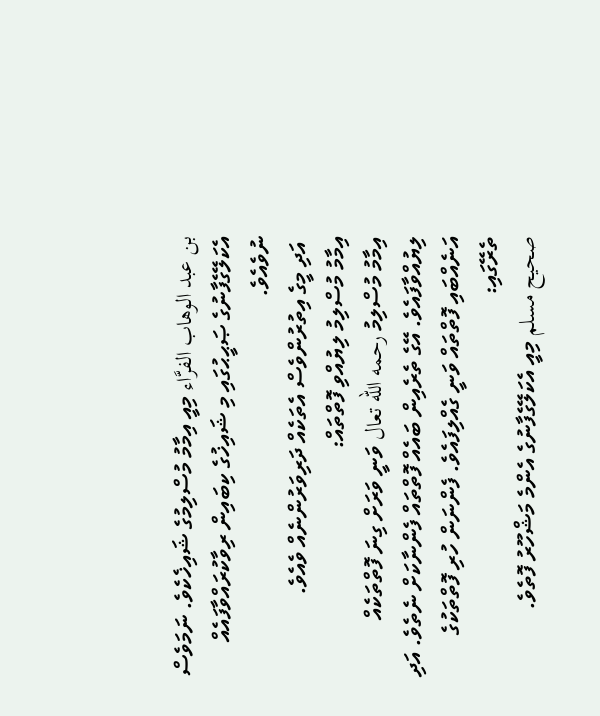بن عبد الوهاب الفرَّاء މިއީ އިމާމު މުސްލިމުގެ ޝައިޚެކެވެ. ނަމަވެސް އެކަލޭގެފާނުގެ ޞަޙީޙުގައި މި ޝައިޚުގެ ކިބައިން ރިވާކުރައްވާފައެއް ނުވެއެވެ.
 އަދި މީގެ އިތުރުންވެސް އެތަކެއް ދަރިވަރުންނެއް ވެއެވެ.
އިމާމު މުސްލިމު ލިޔުއްވި ފޮތްތައް:
އިމާމު މުސްލިމު رحمه الله تعال ވަނީ ވަރަށް ގިނަ ފޮތްތަކެއް ލިޔުއްވާފައެވެ. އޭގެ ތެރެއިން ބައެއް ފޮތްތައް ފެންނާކަށް ނެތެވެ. އަދި އަނެއްބައި ފޮތްތައް ވަނީ ގެއްލިފައެވެ. ފެންނަން ހުރި ފޮތްތަކުގެ ތެރޭގައި:
صحيح مسلم މިއީ އެކަލޭގެފާނުގެ އެންމެ މަޝްހޫރު ފޮތެވެ.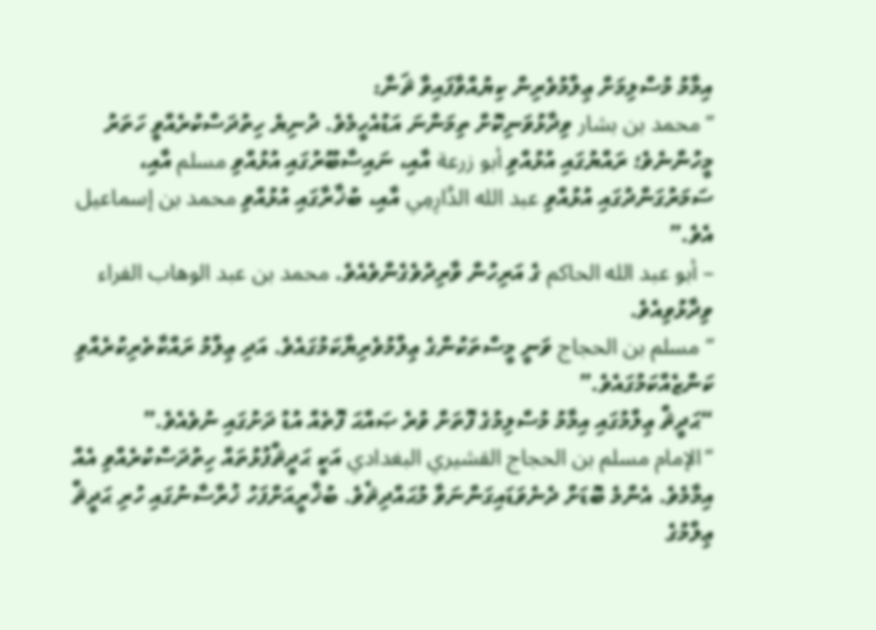އިމާމު މުސްލިމަށް ޢިލްމުވެރިން ކިޔުއްވާފައިވާ ޘަނާ:
“محمد بن بشار ވިދާޅުވަނިކޮށް ތިމަންނަ އަޑުއެހީމެވެ. ދުނިޔެ ހިތުދަސްކުރެއްވީ ހަތަރު މީހުންނެވެ؛ ރައްޔުގައި އުޅުއްވި أبو زرعة އާއި، ނައިސާބޫރުގައި އުޅުއްވި مسلم އާއި، ސަމަރުގަންދުގައި އުޅުއްވި عبد الله الدَّارِمِي އާއި، ބުޚާރާގައި އުޅުއްވި محمد بن إسماعيل އެވެ.”
– أبو عبد الله الحاكم ގެ އަރިހުން ވާރިދުވެގެންވެއެވެ. محمد بن عبد الوهاب الفراء ވިދާޅުވިއެވެ.
“مسلم بن الحجاج ވަނީ މީސްތަކުންގެ ޢިލްމުވެރިޔާކަމުގައެވެ. އަދި ޢިލްމު ރައްކާތެރިކުރެއްވި ކަންޒެއްކަމުގައެވެ.”
“ޙަދީޘް ޢިލްމުގައި އިމާމު މުސްލިމުގެ ފޮތަށް ވުރެ ޞައްޙަ ފޮތެއް އުޑު ދަށުގައި ނުވެއެވެ.”
“الإمام مسلم بن الحجاج القشيري البغدادي އަކީ ޙަދީޘްފުޅުތައް ހިތުދަސްކުރެއްވި އެއް އިމާމެވެ. އެންމެ ބޮޑަށް ދެނެވަޑައިގަންނަވާ މުޙައްދިޘެވެ. ބުޚާރީއަށްފަހު ޚުރާސާނުގައި ހުރި ޙަދީޘް ޢިލްމުގެ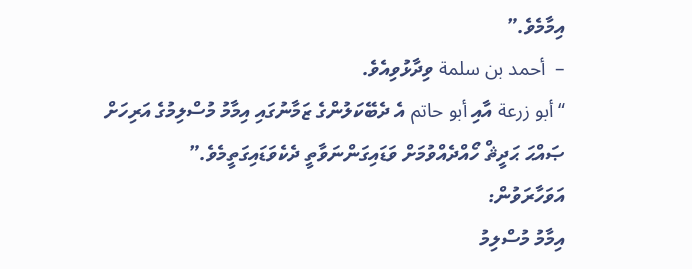އިމާމެވެ.”
–  أحمد بن سلمة ވިދާޅުވިއެވެ.
“أبو زرعة އާއި أبو حاتم އެ ދެބޭކަލުންގެ ޒަމާނުގައި އިމާމު މުސްލިމުގެ އަރިހަށް ޞައްޙަ ޙަދީޘް ހޯއްދެއްވުމަށް ވަޑައިގަންނަވާތީ ދެކެވަޑައިގަތީމެވެ.”
އަވަހާރަވުން:
އިމާމު މުސްލިމު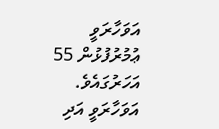އަވަހާރަވީ ޢުމުރުފުޅުން 55 އަހަރުގައެވެ.
އަވަހާރަވީ އަދި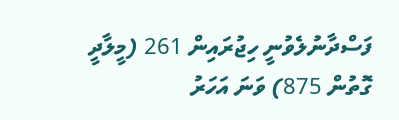ފަސްދާނުލެވުނީ ހިޖުރައިން 261 (މީލާދީ ގޮތުން 875) ވަނަ އަހަރު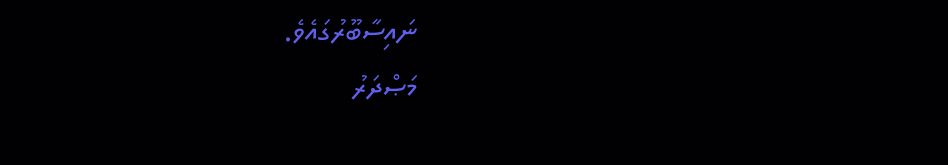ނައިސާބޫރުގައެވެ.
މަޞްދަރު